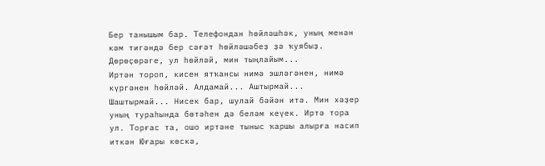Бер танышым бар. Телефондан һөйләшһәк, уның менән кәм тигәндә бер сәғәт һөйләшәбеҙ ҙә ҡуябыҙ. Дөрөҫөрәге, ул һөйләй, мин тыңлайым...
Иртән тороп, кисен ятҡансы нимә эшләгәнен, нимә күргәнен һөйләй. Алдамай... Аштырмай... Шаштырмай... Нисек бар, шулай бәйән итә. Мин хәҙер уның тураһында бөтәһен дә беләм кеүек. Иртә тора ул. Торғас та, ошо иртәне тыныс ҡаршы алырға насип иткән Юғары көскә,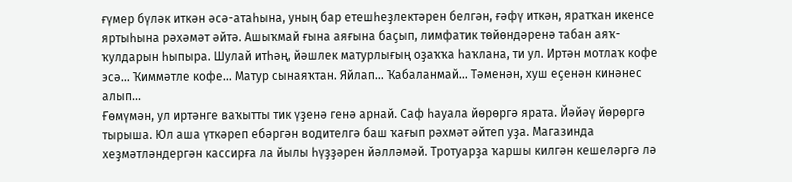ғүмер бүләк иткән әсә-атаһына, уның бар етешһеҙлектәрен белгән, ғәфү иткән, яратҡан икенсе яртыһына рәхәмәт әйтә. Ашыҡмай ғына аяғына баҫып, лимфатик төйөндәренә табан аяҡ-ҡулдарын һыпыра. Шулай итһәң, йәшлек матурлығың оҙаҡҡа һаҡлана, ти ул. Иртән мотлаҡ кофе эсә... Ҡиммәтле кофе... Матур сынаяҡтан. Яйлап... Ҡабаланмай... Тәменән, хуш еҫенән кинәнес алып...
Ғөмүмән, ул иртәнге ваҡытты тик үҙенә генә арнай. Саф һауала йөрөргә ярата. Йәйәү йөрөргә тырыша. Юл аша үткәреп ебәргән водителгә баш ҡағып рәхмәт әйтеп уҙа. Магазинда хеҙмәтләндергән кассирға ла йылы һүҙҙәрен йәлләмәй. Тротуарҙа ҡаршы килгән кешеләргә лә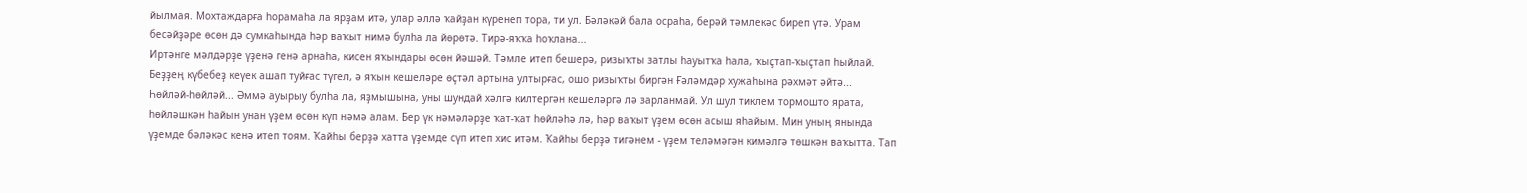йылмая. Мохтаждарға һорамаһа ла ярҙам итә, улар әллә ҡайҙан күренеп тора, ти ул. Бәләкәй бала осраһа, берәй тәмлекәс биреп үтә. Урам бесәйҙәре өсөн дә сумкаһында һәр ваҡыт нимә булһа ла йөрөтә. Тирә-яҡҡа һоҡлана...
Иртәнге мәлдәрҙе үҙенә генә арнаһа, кисен яҡындары өсөн йәшәй. Тәмле итеп бешерә, ризыҡты затлы һауытҡа һала, ҡыҫтап-ҡыҫтап һыйлай. Беҙҙең күбебеҙ кеүек ашап туйғас түгел, ә яҡын кешеләре өҫтәл артына ултырғас, ошо ризыҡты биргән Ғәләмдәр хужаһына рәхмәт әйтә...
Һөйләй-һөйләй... Әммә ауырыу булһа ла, яҙмышына, уны шундай хәлгә килтергән кешеләргә лә зарланмай. Ул шул тиклем тормошто ярата, һөйләшкән һайын унан үҙем өсөн күп нәмә алам. Бер үк нәмәләрҙе ҡат-ҡат һөйләһә лә, һәр ваҡыт үҙем өсөн асыш яһайым. Мин уның янында үҙемде бәләкәс кенә итеп тоям. Ҡайһы берҙә хатта үҙемде сүп итеп хис итәм. Ҡайһы берҙә тигәнем - үҙем теләмәгән кимәлгә төшкән ваҡытта. Тап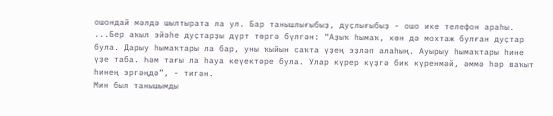ошондай мәлдә шылтырата ла ул. Бар танышлығыбыҙ, дуҫлығыбыҙ - ошо ике телефон араһы.
...Бер аҡыл эйәһе дуҫтарҙы дүрт төргә бүлгән: “Аҙыҡ һымаҡ, көн дә мохтаж булған дуҫтар була. Дарыу һымаҡтары ла бар, уны ҡыйын саҡта үҙең эҙләп алаһың. Ауырыу һымаҡтары һине үҙе таба. Һәм тағы ла һауа кеүектәре була. Улар күрер күҙгә бик күренмәй, әммә һәр ваҡыт һинең эргәңдә”, - тигән.
Мин был танышымды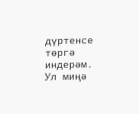дүртенсе төргә индерәм. Ул миңә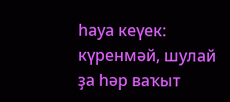һауа кеүек: күренмәй, шулай ҙа һәр ваҡыт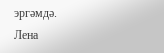эргәмдә.
Лена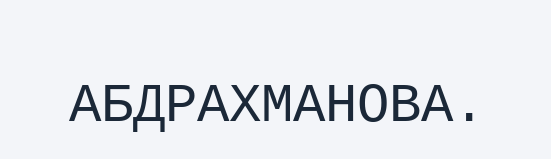АБДРАХМАНОВА.